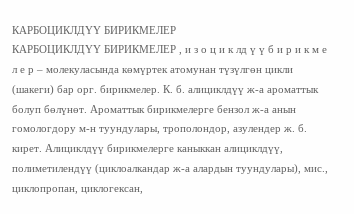КАРБОЦИКЛДҮҮ БИРИКМЕЛЕР
КАРБОЦИКЛДҮҮ БИРИКМЕЛЕР , и з о ц и к лд ү ү б и р и к м е л е р – молекуласында көмүртек атомунан түзүлгөн цикли (шакеги) бар орг. бирикмелер. К. б. алициклдүү ж-а ароматтык болуп бөлүнөт. Ароматтык бирикмелерге бензол ж-а анын гомологдору м-н туундулары, трополондор, азулендер ж. б. кирет. Алициклдүү бирикмелерге каныккан алициклдүү, полиметилендүү (циклоалкандар ж-а алардын туундулары), мис., циклопропан, циклогексан,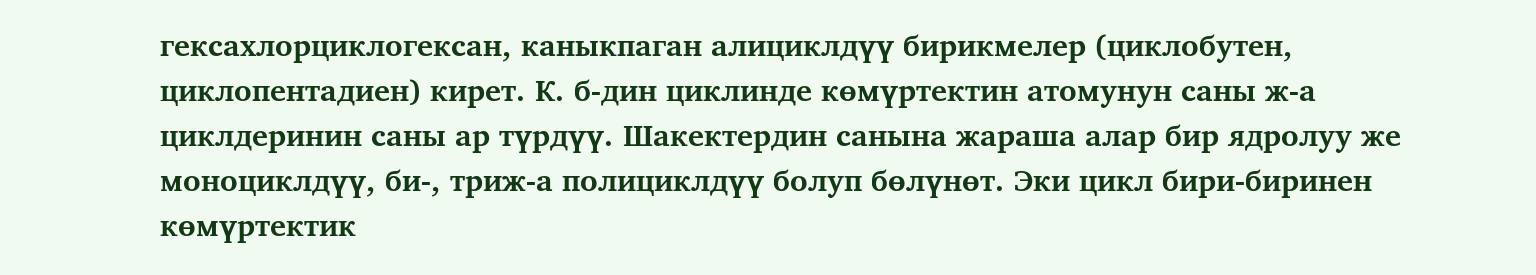гексахлорциклогексан, каныкпаган алициклдүү бирикмелер (циклобутен, циклопентадиен) кирет. К. б-дин циклинде көмүртектин атомунун саны ж-а циклдеринин саны ар түрдүү. Шакектердин санына жараша алар бир ядролуу же моноциклдүү, би-, триж-а полициклдүү болуп бөлүнөт. Эки цикл бири-биринен көмүртектик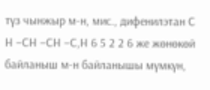түз чынжыр м-н, мис., дифенилэтан С Н –СН –СН –С,Н 6 5 2 2 6 же жөнөкөй байланыш м-н байланышы мүмкүн,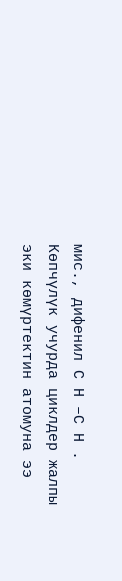мис., дифенил С Н –С Н . Көпчүлүк учурда циклдер жалпы эки көмүртектин атомуна ээ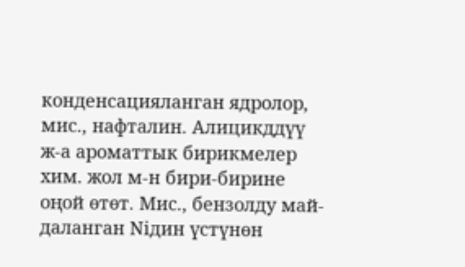конденсацияланган ядролор, мис., нафталин. Алицикддүү ж-а ароматтык бирикмелер хим. жол м-н бири-бирине оңой өтөт. Мис., бензолду май-
даланган Niдин үстүнөн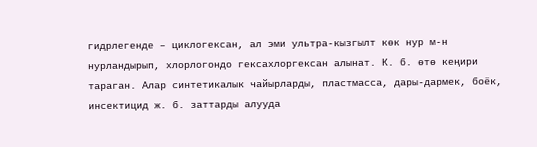гидрлегенде – циклогексан, ал эми ультра-кызгылт көк нур м-н нурландырып, хлорлогондо гексахлоргексан алынат. К. б. өтө кеңири тараган. Алар синтетикалык чайырларды, пластмасса, дары-дармек, боёк, инсектицид ж. б. заттарды алууда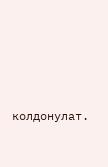колдонулат.